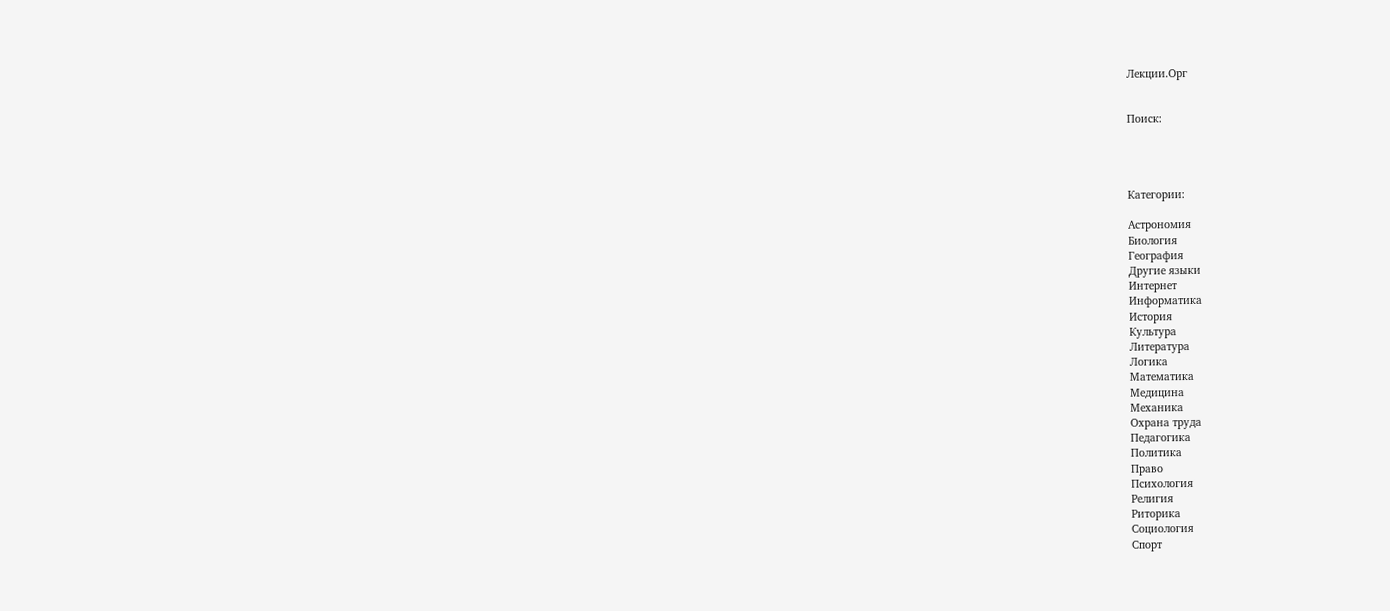Лекции.Орг


Поиск:




Категории:

Астрономия
Биология
География
Другие языки
Интернет
Информатика
История
Культура
Литература
Логика
Математика
Медицина
Механика
Охрана труда
Педагогика
Политика
Право
Психология
Религия
Риторика
Социология
Спорт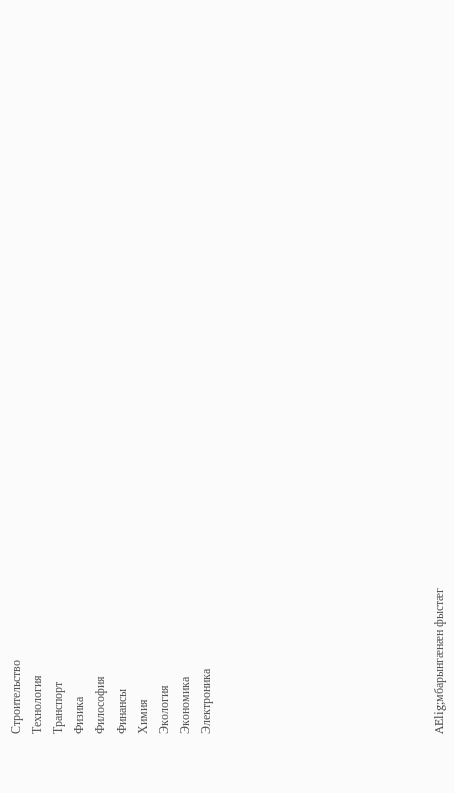Строительство
Технология
Транспорт
Физика
Философия
Финансы
Химия
Экология
Экономика
Электроника










AElig;мбарынгæнæн фыстæг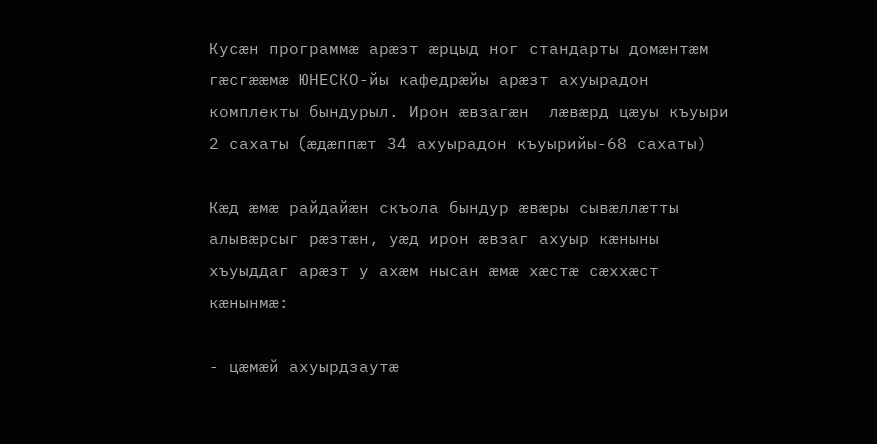Кусæн программæ арæзт æрцыд ног стандарты домæнтæм гæсгææмæ ЮНЕСКО-йы кафедрæйы арæзт ахуырадон комплекты бындурыл. Ирон æвзагæн  лæвæрд цæуы къуыри 2 сахаты (æдæппæт 34 ахуырадон къуырийы-68 сахаты)

Кæд æмæ райдайæн скъола бындур æвæры сывæллæтты алывæрсыг рæзтæн, уæд ирон æвзаг ахуыр кæныны хъуыддаг арæзт у ахæм нысан æмæ хæстæ сæххæст кæнынмæ:

- цæмæй ахуырдзаутæ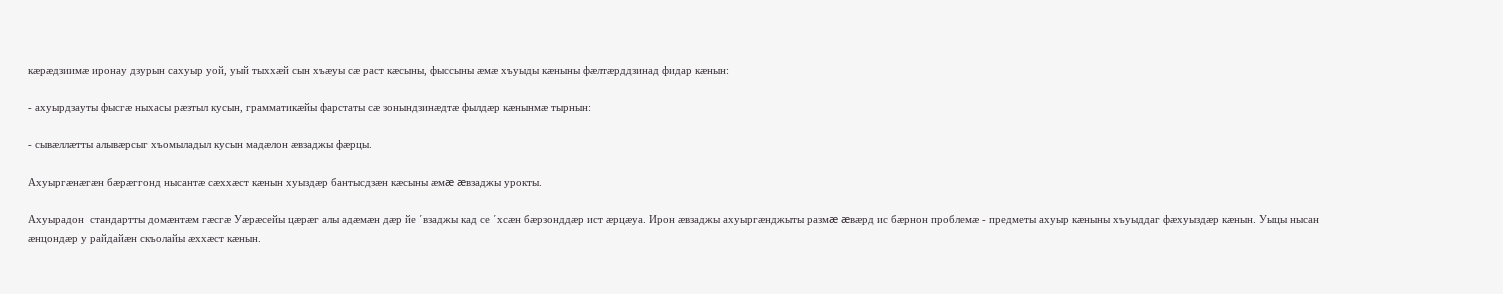кæрæдзиимæ иронау дзурын сахуыр уой, уый тыххæй сын хъæуы сæ раст кæсыны, фыссыны æмæ хъуыды кæныны фæлтæрддзинад фидар кæнын:

- ахуырдзауты фысгæ ныхасы рæзтыл кусын, грамматикæйы фарстаты сæ зонындзинæдтæ фылдæр кæнынмæ тырнын:

- сывæллæтты алывæрсыг хъомыладыл кусын мадæлон æвзаджы фæрцы.

Ахуыргæнæгæн бæрæггонд нысантæ сæххæст кæнын хуыздæр бантысдзæн кæсыны æмæ æвзаджы урокты.

Ахуырадон  стандартты домæнтæм гæсгæ Уæрæсейы цæрæг алы адæмæн дæр йе ΄взаджы кад се ΄хсæн бæрзонддæр ист æрцæуа. Ирон æвзаджы ахуыргæнджыты размæ æвæрд ис бæрнон проблемæ - предметы ахуыр кæныны хъуыддаг фæхуыздæр кæнын. Уыцы нысан æнцондæр у райдайæн скъолайы æххæст кæнын.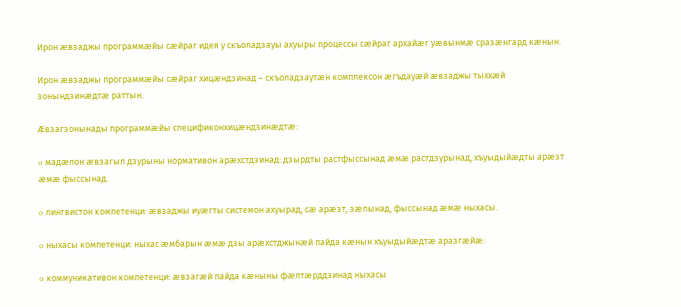Ирон æвзаджы программæйы сæйраг идея у скъоладзауы ахуыры процессы сæйраг архайæг уæвынмæ сразæнгард кæнын.

Ирон æвзаджы программæйы сæйраг хицæндзинад – скъоладзаутæн комплексон æгъдауæй æвзаджы тыххæй зонындзинæдтæ раттын.

Æвзагзонынады программæйы спецификонхицæндзинæдтæ:

o мадæлон æвзагыл дзурыны нормативон арæхстдзинад: дзырдты растфыссынад æмæ растдзурынад, хъуыдыйæдты арæзт æмæ фыссынад.

o лингвистон компетенци: æвзаджы иуæгты системон ахуырад, сæ арæзт, зæлынад, фыссынад æмæ ныхасы.

o ныхасы компетенци: ныхас æмбарын æмæ дзы арæхстджынæй пайда кæнын хъуыдыйæдтæ аразгæйæ:

o коммуникативон компетенци: æвзагæй пайда кæныны фæлтæрддзинад ныхасы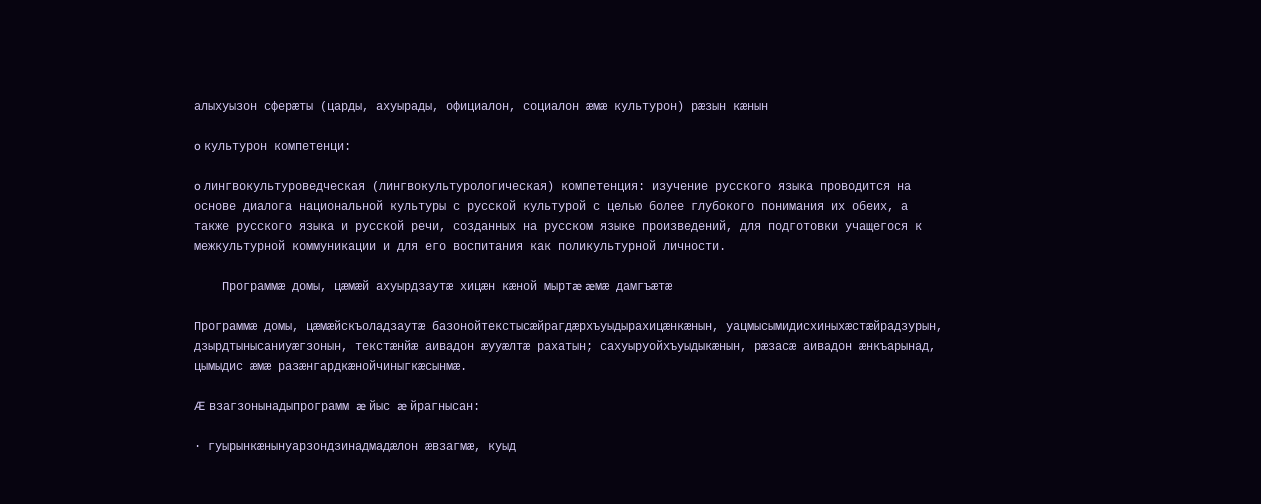алыхуызон сферæты (царды, ахуырады, официалон, социалон æмæ культурон) рæзын кæнын

o культурон компетенци:

o лингвокультуроведческая (лингвокультурологическая) компетенция: изучение русского языка проводится на основе диалога национальной культуры с русской культурой с целью более глубокого понимания их обеих, а также русского языка и русской речи, созданных на русском языке произведений, для подготовки учащегося к межкультурной коммуникации и для его воспитания как поликультурной личности.

    Программæ домы, цæмæй ахуырдзаутæ хицæн кæной мыртæ æмæ дамгъæтæ

Программæ домы, цæмæйскъоладзаутæ базонойтекстысæйрагдæрхъуыдырахицæнкæнын, уацмысымидисхиныхæстæйрадзурын, дзырдтынысаниуæгзонын, текстæнйæ аивадон æууæлтæ рахатын; сахуыруойхъуыдыкæнын, рæзасæ аивадон æнкъарынад, цымыдис æмæ разæнгардкæнойчиныгкæсынмæ.

Æ взагзонынадыпрограмм æ йыс æ йрагнысан:

· гуырынкæнынуарзондзинадмадæлон æвзагмæ, куыд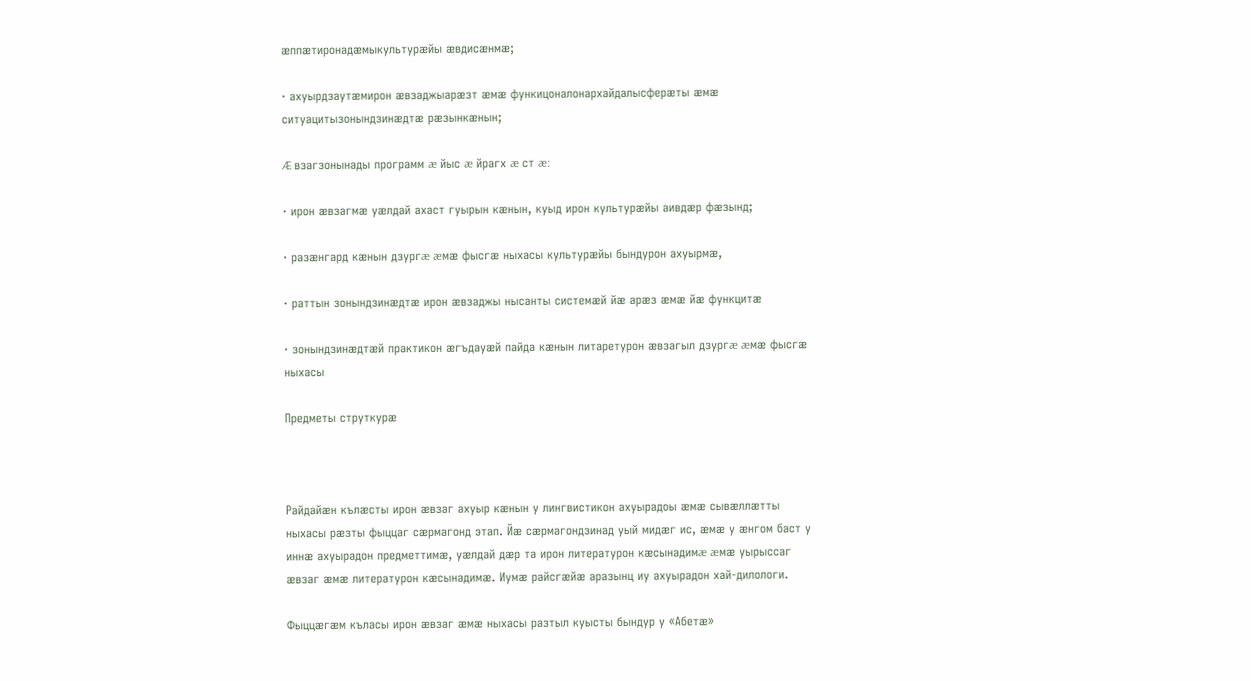æппæтиронадæмыкультурæйы æвдисæнмæ;

· ахуырдзаутæмирон æвзаджыарæзт æмæ функицоналонархайдалысферæты æмæ ситуацитызонындзинæдтæ рæзынкæнын;

Æ взагзонынады программ æ йыс æ йрагх æ ст æ:

· ирон æвзагмæ уæлдай ахаст гуырын кæнын, куыд ирон культурæйы аивдæр фæзынд;

· разæнгард кæнын дзургæ æмæ фысгæ ныхасы культурæйы бындурон ахуырмæ,

· раттын зонындзинæдтæ ирон æвзаджы нысанты системæй йæ арæз æмæ йæ функцитæ

· зонындзинæдтæй практикон æгъдауæй пайда кæнын литаретурон æвзагыл дзургæ æмæ фысгæ ныхасы

Предметы струткурæ



Райдайæн кълæсты ирон æвзаг ахуыр кæнын у лингвистикон ахуырадоы æмæ сывæллæтты ныхасы рæзты фыццаг сæрмагонд этап. Йæ сæрмагондзинад уый мидæг ис, æмæ у æнгом баст у иннæ ахуырадон предметтимæ, уæлдай дæр та ирон литературон кæсынадимæ æмæ уырыссаг æвзаг æмæ литературон кæсынадимæ. Иумæ райсгæйæ аразынц иу ахуырадон хай-дилологи.

Фыццæгæм къласы ирон æвзаг æмæ ныхасы разтыл куысты бындур у «Абетæ»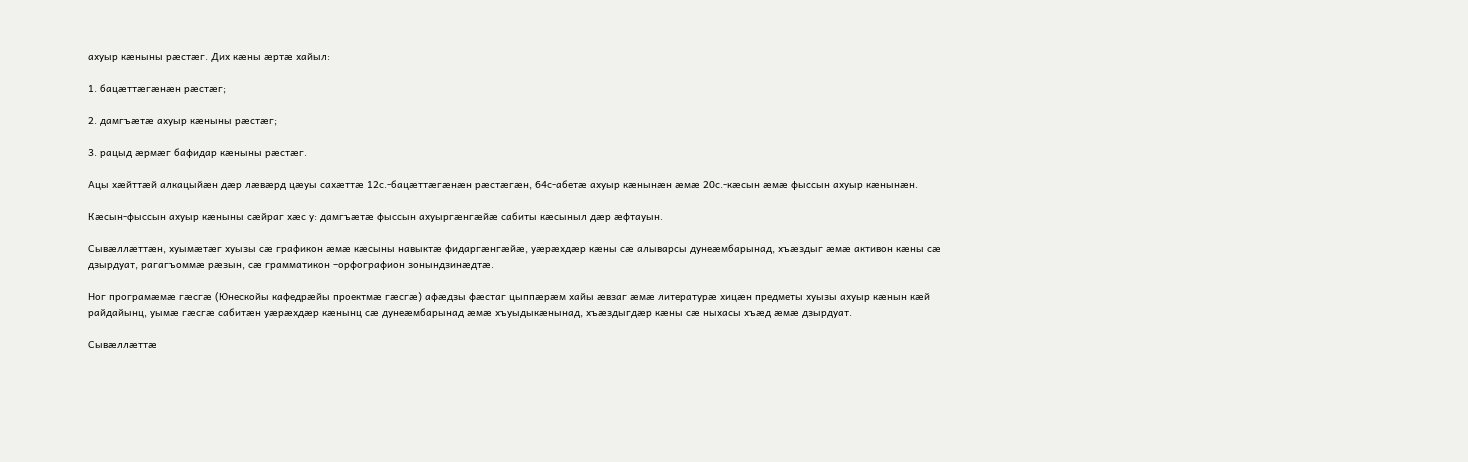ахуыр кæныны рæстæг. Дих кæны æртæ хайыл:

1. бацæттæгæнæн рæстæг;

2. дамгъæтæ ахуыр кæныны рæстæг;

3. рацыд æрмæг бафидар кæныны рæстæг.

Ацы хæйттæй алкацыйæн дæр лæвæрд цæуы сахæттæ 12с.-бацæттæгæнæн рæстæгæн, 64с-абетæ ахуыр кæнынæн æмæ 20с.-кæсын æмæ фыссын ахуыр кæнынæн.

Кæсын-фыссын ахуыр кæныны сæйраг хæс у: дамгъæтæ фыссын ахуыргæнгæйæ сабиты кæсыныл дæр æфтауын.

Сывæллæттæн, хуымæтæг хуызы сæ графикон æмæ кæсыны навыктæ фидаргæнгæйæ, уæрæхдæр кæны сæ алыварсы дунеæмбарынад, хъæздыг æмæ активон кæны сæ дзырдуат, рагагъоммæ рæзын, сæ грамматикон –орфографион зонындзинæдтæ.

Ног програмæмæ гæсгæ (Юнескойы кафедрæйы проектмæ гæсгæ) афæдзы фæстаг цыппæрæм хайы æвзаг æмæ литературæ хицæн предметы хуызы ахуыр кæнын кæй райдайынц, уымæ гæсгæ сабитæн уæрæхдæр кæнынц сæ дунеæмбарынад æмæ хъуыдыкæнынад, хъæздыгдæр кæны сæ ныхасы хъæд æмæ дзырдуат.

Сывæллæттæ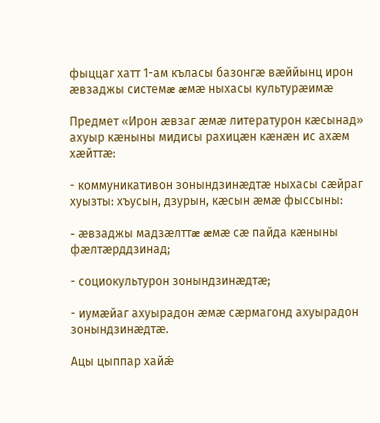фыццаг хатт 1-ам къласы базонгæ вæййынц ирон æвзаджы системæ æмæ ныхасы культурæимæ

Предмет «Ирон æвзаг æмæ литературон кæсынад» ахуыр кæныны мидисы рахицæн кæнæн ис ахæм хæйттæ:

- коммуникативон зонындзинæдтæ ныхасы сæйраг хуызты: хъусын, дзурын, кæсын æмæ фыссыны:

- æвзаджы мадзæлттæ æмæ сæ пайда кæныны фæлтæрддзинад;

- социокультурон зонындзинæдтæ;

- иумæйаг ахуырадон æмæ сæрмагонд ахуырадон зонындзинæдтæ.

Ацы цыппар хайǽ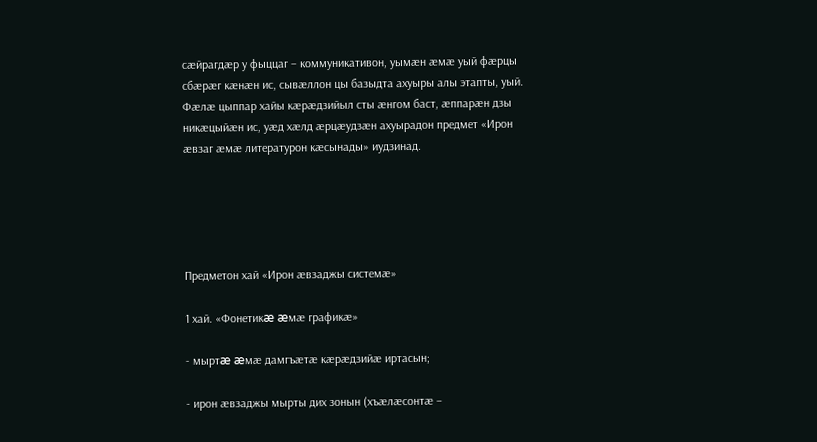сæйрагдæр у фыццаг – коммуникативон, уымæн æмæ уый фæрцы сбæрæг кæнæн ис, сывæллон цы базыдта ахуыры алы этапты, уый. Фæлæ цыппар хайы кæрæдзийыл сты æнгом баст, æппарæн дзы никæцыйæн ис, уæд хæлд æрцæудзæн ахуырадон предмет «Ирон æвзаг æмæ литературон кæсынады» иудзинад.





Предметон хай «Ирон æвзаджы системæ»

1 хай. «Фонетикæ æмæ графикæ»

- мыртæ æмæ дамгъæтæ кæрæдзийæ иртасын;

- ирон æвзаджы мырты дих зонын (хъæлæсонтæ –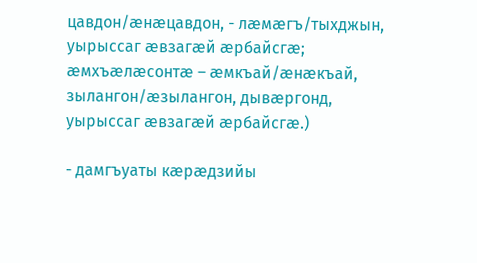цавдон/æнæцавдон, - лæмæгъ/тыхджын, уырыссаг æвзагæй æрбайсгæ; æмхъæлæсонтæ – æмкъай/æнæкъай, зылангон/æзылангон, дывæргонд, уырыссаг æвзагæй æрбайсгæ.)

- дамгъуаты кæрæдзийы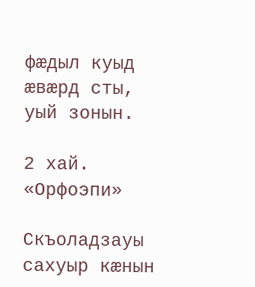фæдыл куыд æвæрд сты, уый зонын.

2 хай. «Орфоэпи»

Скъоладзауы сахуыр кæнын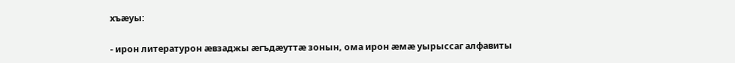хъæуы:

- ирон литературон æвзаджы æгъдæуттæ зонын, ома ирон æмæ уырыссаг алфавиты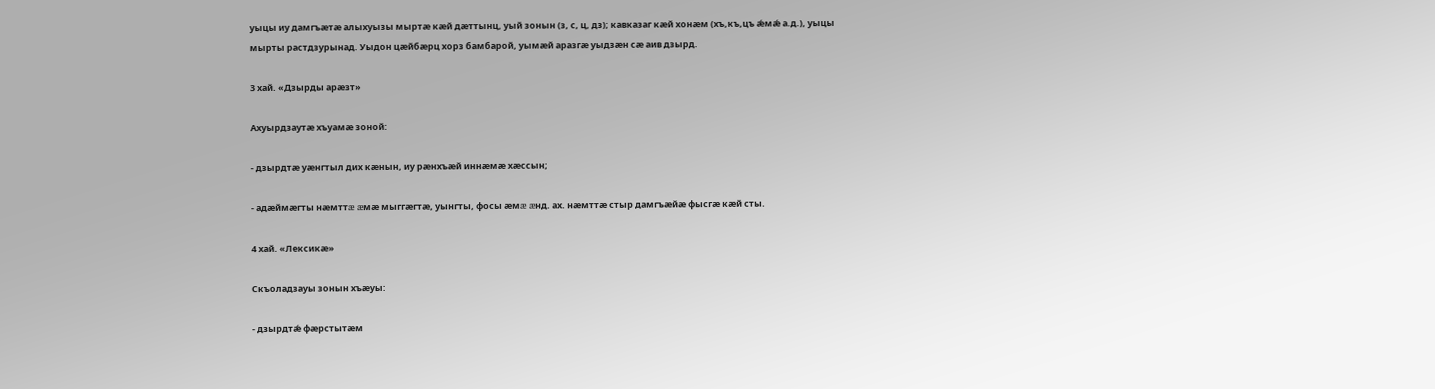уыцы иу дамгъæтæ алыхуызы мыртæ кæй дæттынц, уый зонын (з, с, ц, дз); кавказаг кæй хонæм (хъ,къ,цъ ǽмǽ а.д.), уыцы мырты растдзурынад. Уыдон цæйбæрц хорз бамбарой, уымæй аразгæ уыдзæн сæ аив дзырд.

3 хай. «Дзырды арæзт»

Ахуырдзаутæ хъуамæ зоной:

- дзырдтæ уæнгтыл дих кæнын, иу рæнхъæй иннæмæ хæссын;

- адæймæгты нæмттæ æмæ мыггæгтæ, уынгты, фосы æмæ æнд. ах. нæмттæ стыр дамгъæйæ фысгæ кæй сты.

4 хай. «Лексикæ»

Скъоладзауы зонын хъæуы:

- дзырдтǽ фæрстытæм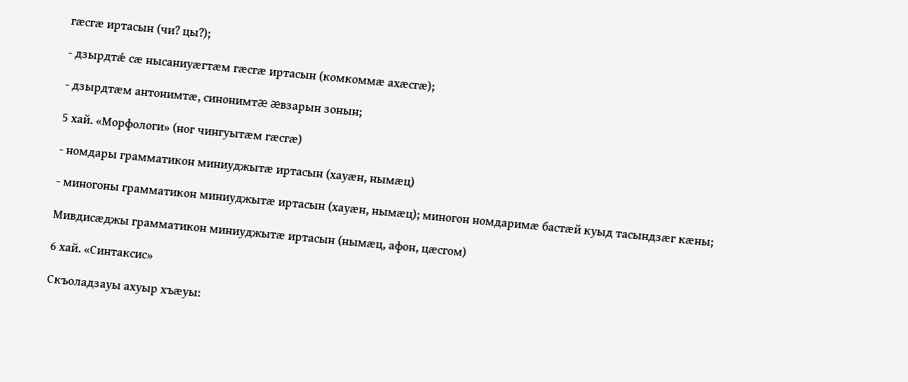гæсгæ иртасын (чи? цы?);

- дзырдтǽ сæ нысаниуæгтæм гæсгæ иртасын (комкоммæ ахæсгæ);

- дзырдтæм антонимтæ, синонимтæ æвзарын зонын;

5 хай. «Морфологи» (ног чингуытæм гæсгæ)

- номдары грамматикон миниуджытæ иртасын (хауæн, нымæц)

- миногоны грамматикон миниуджытæ иртасын (хауæн, нымæц); миногон номдаримæ бастæй куыд тасындзæг кæны;

Мивдисæджы грамматикон миниуджытæ иртасын (нымæц, афон, цæсгом)

6 хай. «Синтаксис»

Скъоладзауы ахуыр хъæуы: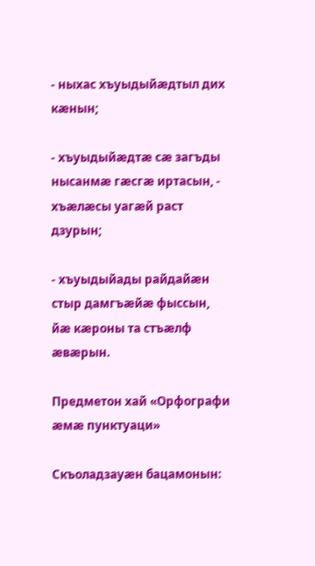- ныхас хъуыдыйæдтыл дих кæнын;

- хъуыдыйæдтæ сæ загъды нысанмæ гæсгæ иртасын, - хъæлæсы уагæй раст дзурын;

- хъуыдыйады райдайæн стыр дамгъæйæ фыссын, йæ кæроны та стъæлф æвæрын.

Предметон хай «Орфографи æмæ пунктуаци»

Скъоладзауæн бацамонын: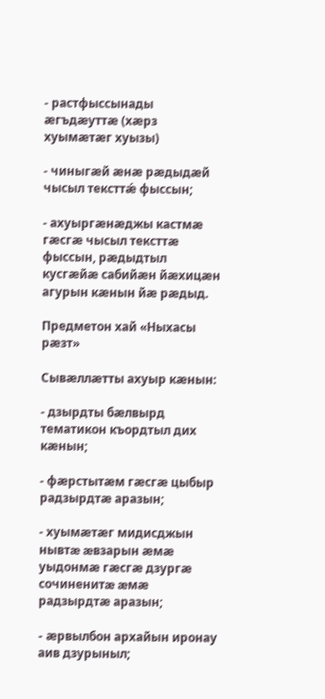- растфыссынады æгъдæуттæ (хæрз хуымæтæг хуызы)

- чиныгæй æнæ рæдыдæй чысыл тексттǽ фыссын;

- ахуыргæнæджы кастмæ гæсгæ чысыл тексттæ фыссын, рæдыдтыл кусгæйæ сабийæн йæхицæн агурын кæнын йæ рæдыд.

Предметон хай «Ныхасы рæзт»

Сывæллæтты ахуыр кæнын:

- дзырдты бæлвырд тематикон къордтыл дих кæнын;

- фæрстытæм гæсгæ цыбыр радзырдтæ аразын;

- хуымæтæг мидисджын нывтæ æвзарын æмæ уыдонмæ гæсгæ дзургæ сочиненитæ æмæ радзырдтæ аразын;

- æрвылбон архайын иронау аив дзурыныл;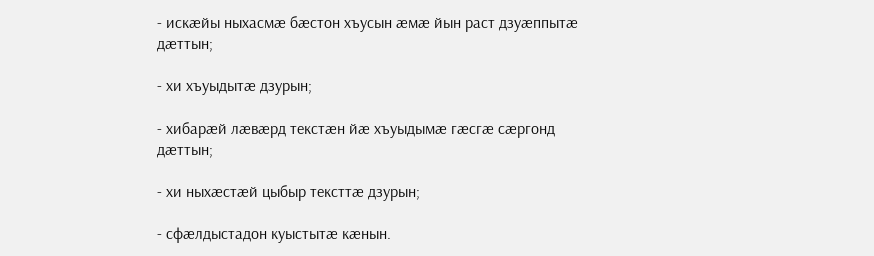- искæйы ныхасмæ бæстон хъусын æмæ йын раст дзуæппытæ дæттын;

- хи хъуыдытæ дзурын;

- хибарæй лæвæрд текстæн йæ хъуыдымæ гæсгæ сæргонд дæттын;

- хи ныхæстæй цыбыр тексттæ дзурын;

- сфæлдыстадон куыстытæ кæнын.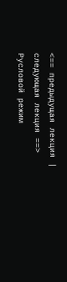<== предыдущая лекция | следующая лекция ==>
Русловой режим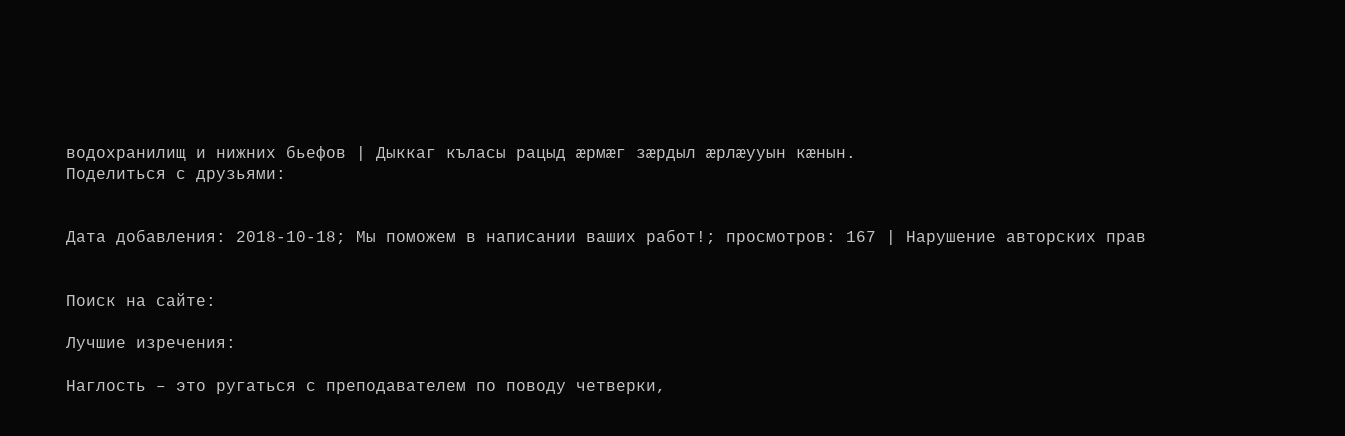водохранилищ и нижних бьефов | Дыккаг къласы рацыд æрмæг зæрдыл æрлæууын кæнын.
Поделиться с друзьями:


Дата добавления: 2018-10-18; Мы поможем в написании ваших работ!; просмотров: 167 | Нарушение авторских прав


Поиск на сайте:

Лучшие изречения:

Наглость – это ругаться с преподавателем по поводу четверки,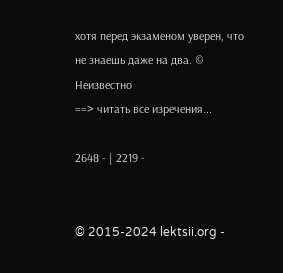хотя перед экзаменом уверен, что не знаешь даже на два. © Неизвестно
==> читать все изречения...

2648 - | 2219 -


© 2015-2024 lektsii.org -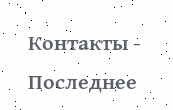Контакты - Последнее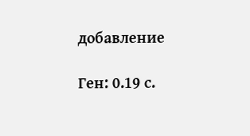добавление

Ген: 0.19 с.